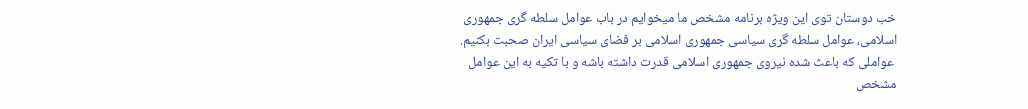خب دوستان توی این ویژه برنامه مشخص ما میخوایم در باب عوامل سلطه گری جمهوری اسلامی، عوامل سلطه گری سیاسی جمهوری اسلامی بر فضای سیاسی ایران صحبت بکنیم.
 عواملی که باعث شده نیروی جمهوری اسلامی قدرت داشته باشه و با تکیه به این عوامل مشخص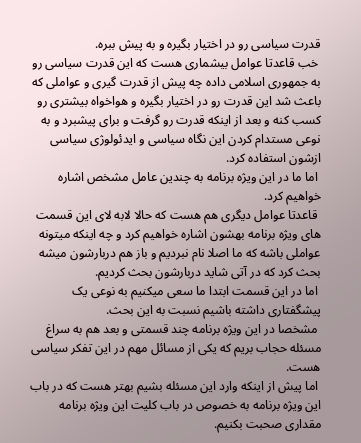قدرت سیاسی رو در اختیار بگیره و به پیش ببره.
 خب قاعدتا عوامل بیشماری هست که این قدرت سیاسی رو به جمهوری اسلامی داده چه پیش از قدرت گیری و عواملی که باعث شد این قدرت رو در اختیار بگیره و هواخواه بیشتری رو کسب کنه و بعد از اینکه قدرت رو گرفت و برای پیشبرد و به نوعی مستدام کردن این نگاه سیاسی و ایدئولوژی سیاسی ازشون استفاده کرد.
 اما ما در این ویژه برنامه به چندین عامل مشخص اشاره خواهیم کرد.
 قاعدتا عوامل دیگری هم هست که حالا لابه لای این قسمت های ویژه برنامه بهشون اشاره خواهیم کرد و چه اینکه میتونه عواملی باشه که ما اصلا نام نبردیم و باز هم دربارشون میشه بحث کرد که در آتی شاید دربارشون بحث کردیم.
 اما در این قسمت ابتدا ما سعی میکنیم به نوعی یک پیشگفتاری داشته باشیم نسبت به این بحث.
 مشخصا در این ویژه برنامه چند قسمتی و بعد هم به سراغ مسئله حجاب بریم که یکی از مسائل مهم در این تفکر سیاسی هست.
 اما پیش از اینکه وارد این مسئله بشیم بهتر هست که در باب این ویژه برنامه به خصوص در باب کلیت این ویژه برنامه مقداری صحبت بکنیم.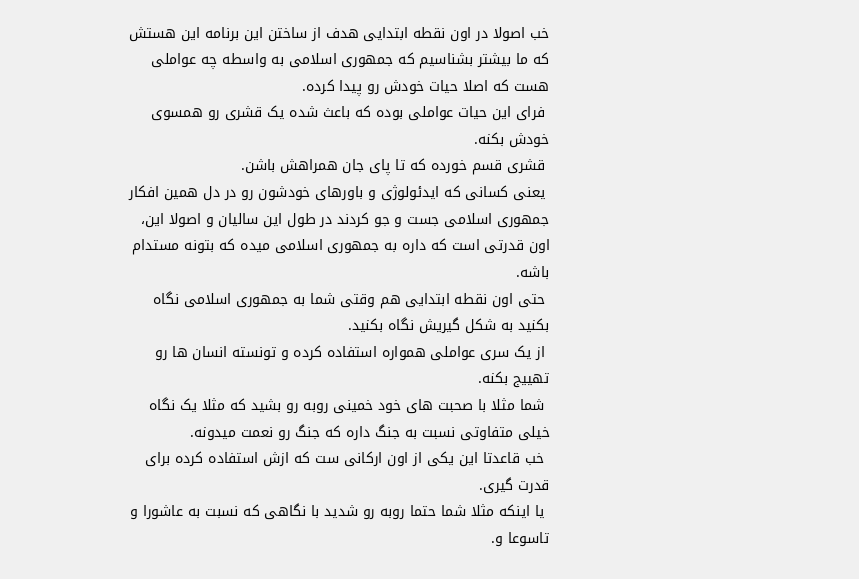خب اصولا در اون نقطه ابتدایی هدف از ساختن این برنامه این هستش که ما بیشتر بشناسیم که جمهوری اسلامی به واسطه چه عواملی هست که اصلا حیات خودش رو پیدا کرده.
 فرای این حیات عواملی بوده که باعث شده یک قشری رو همسوی خودش بکنه.
 قشری قسم خورده که تا پای جان همراهش باشن.
 یعنی کسانی که ایدئولوژی و باورهای خودشون رو در دل همین افکار جمهوری اسلامی جست و جو کردند در طول این سالیان و اصولا این، اون قدرتی است که داره به جمهوری اسلامی میده که بتونه مستدام باشه.
 حتی اون نقطه ابتدایی هم وقتی شما به جمهوری اسلامی نگاه بکنید به شکل گیریش نگاه بکنید.
 از یک سری عواملی همواره استفاده کرده و تونسته انسان ها رو تهییج بکنه.
 شما مثلا با صحبت های خود خمینی روبه رو بشید که مثلا یک نگاه خیلی متفاوتی نسبت به جنگ داره که جنگ رو نعمت میدونه.
 خب قاعدتا این یکی از اون ارکانی ست که ازش استفاده کرده برای قدرت گیری.
 یا اینکه مثلا شما حتما روبه رو شدید با نگاهی که نسبت به عاشورا و تاسوعا و.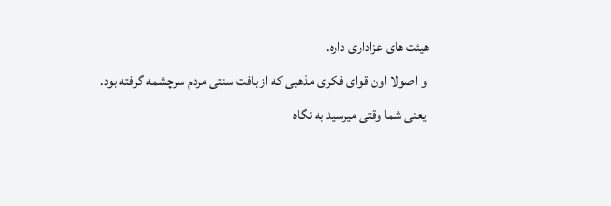هیئت های عزاداری داره.
 و اصولا اون قوای فکری مذهبی که از بافت سنتی مردم سرچشمه گرفته بود.
 یعنی شما وقتی میرسید به نگاه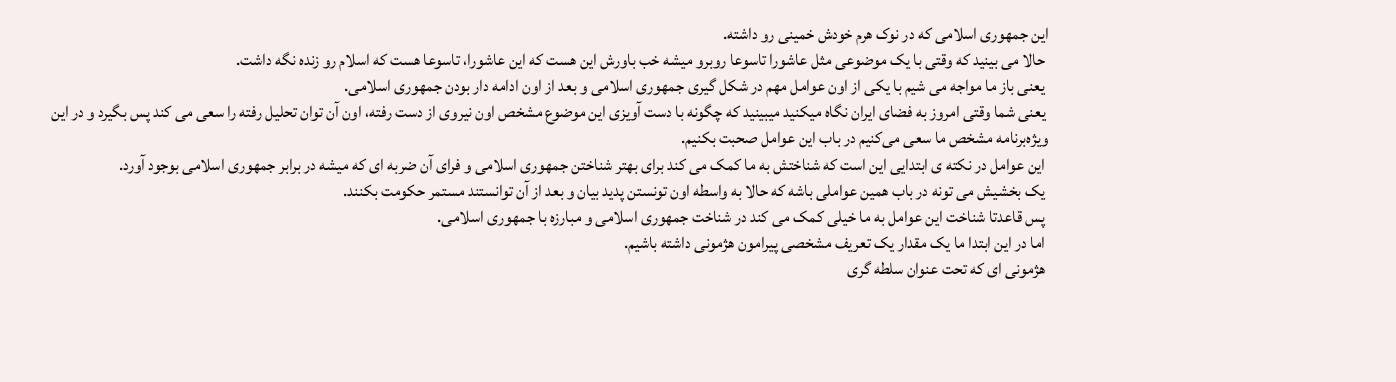این جمهوری اسلامی که در نوک هرم خودش خمینی رو داشته.
 حالا می بینید که وقتی با یک موضوعی مثل عاشورا تاسوعا روبرو میشه خب باورش این هست که این عاشورا، تاسوعا هست که اسلام رو زنده نگه داشت.
 یعنی باز ما مواجه می شیم با یکی از اون عوامل مهم در شکل گیری جمهوری اسلامی و بعد از اون ادامه دار بودن جمهوری اسلامی.
 یعنی شما وقتی امروز به فضای ایران نگاه میکنید میبینید که چگونه با دست آویزی این موضوع مشخص اون نیروی از دست رفته، اون آن توان تحلیل رفته را سعی می کند پس بگیرد و در این ویژه‌برنامه مشخص ما سعی می‌کنیم در باب این عوامل صحبت بکنیم.
 این عوامل در نکته ی ابتدایی این است که شناختش به ما کمک می کند برای بهتر شناختن جمهوری اسلامی و فرای آن ضربه ای که میشه در برابر جمهوری اسلامی بوجود آورد.
 یک بخشیش می تونه در باب همین عواملی باشه که حالا به واسطه اون تونستن پدید بیان و بعد از آن توانستند مستمر حکومت بکنند.
 پس قاعدتا شناخت این عوامل به ما خیلی کمک می کند در شناخت جمهوری اسلامی و مبارزه با جمهوری اسلامی.
 اما در این ابتدا ما یک مقدار یک تعریف مشخصی پیرامون هژمونی داشته باشیم.
 هژمونی ای که تحت عنوان سلطه گری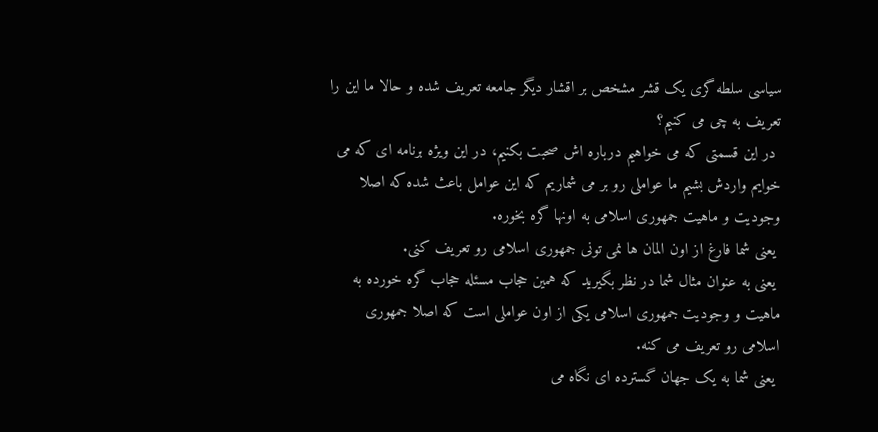سیاسی سلطه گری یک قشر مشخص بر اقشار دیگر جامعه تعریف شده و حالا ما این را تعریف به چی می کنیم؟
 در این قسمتی که می خواهیم درباره اش صحبت بکنیم، در این ویژه برنامه ای که می خوایم واردش بشیم ما عواملی رو بر می شماریم که این عوامل باعث شده که اصلا وجودیت و ماهیت جمهوری اسلامی به اونها گره بخوره.
 یعنی شما فارغ از اون المان ها نمی تونی جمهوری اسلامی رو تعریف کنی.
 یعنی به عنوان مثال شما در نظر بگیرید که همین حجاب مسئله حجاب گره خورده به ماهیت و وجودیت جمهوری اسلامی یکی از اون عواملی است که اصلا جمهوری اسلامی رو تعریف می کنه.
 یعنی شما به یک جهان گسترده ای نگاه می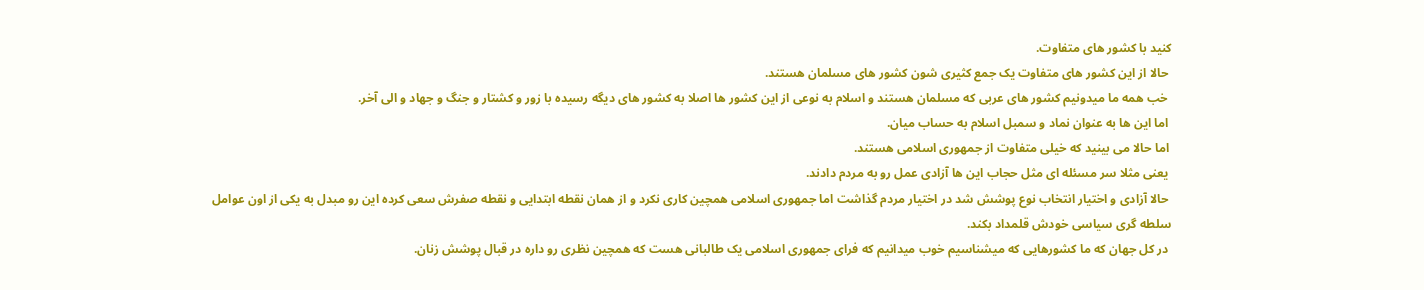کنید با کشور های متفاوت.
 حالا از این کشور های متفاوت یک جمع کثیری شون کشور های مسلمان هستند.
 خب همه ما میدونیم کشور های عربی که مسلمان هستند و اسلام به نوعی از این کشور ها اصلا به کشور های دیگه رسیده با زور و کشتار و جنگ و جهاد و الی آخر.
 اما این ها به عنوان نماد و سمبل اسلام به حساب میان.
 اما حالا می بینید که خیلی متفاوت از جمهوری اسلامی هستند.
 یعنی مثلا سر مسئله ای مثل حجاب این ها آزادی عمل رو به مردم دادند.
 حالا آزادی و اختیار انتخاب نوع پوشش شد در اختیار مردم گذاشت اما جمهوری اسلامی همچین کاری نکرد و از همان نقطه ابتدایی و نقطه صفرش سعی کرده این رو مبدل به یکی از اون عوامل سلطه گری سیاسی خودش قلمداد بکند.
 در کل جهان که ما کشورهایی که میشناسیم خوب میدانیم که فرای جمهوری اسلامی یک طالبانی هست که همچین نظری رو داره در قبال پوشش زنان.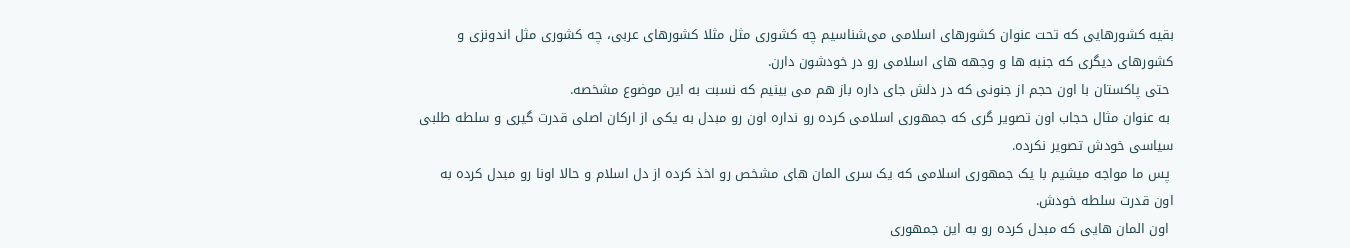بقیه کشورهایی که تحت عنوان کشورهای اسلامی می‌شناسیم چه کشوری مثل مثلا کشورهای عربی، چه کشوری مثل اندونزی و کشورهای دیگری که جنبه ها و وجهه های اسلامی رو در خودشون دارن.
 حتی پاکستان با اون حجم از جنونی که در دلش جای داره باز هم می بینیم که نسبت به این موضوع مشخصه.
 به عنوان مثال حجاب اون تصویر گری که جمهوری اسلامی کرده رو نداره اون رو مبدل به یکی از ارکان اصلی قدرت گیری و سلطه طلبی سیاسی خودش تصویر نکرده.
 پس ما مواجه میشیم با یک جمهوری اسلامی که یک سری المان های مشخص رو اخذ کرده از دل اسلام و حالا اونا رو مبدل کرده به اون قدرت سلطه خودش.
 اون المان هایی که مبدل کرده رو به این جمهوری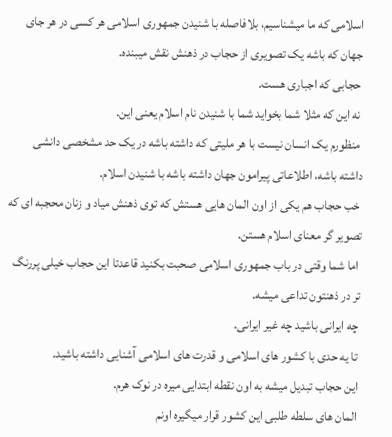اسلامی که ما میشناسیم، بلافاصله با شنیدن جمهوری اسلامی هر کسی در هر جای جهان که باشه یک تصویری از حجاب در ذهنش نقش میبنده.
 حجابی که اجباری هست.
 نه این که مثلا شما بخواید شما با شنیدن نام اسلام یعنی این.
 منظورم یک انسان نیست با هر ملیتی که داشته باشه در یک حد مشخصی دانشی داشته باشه، اطلاعاتی پیرامون جهان داشته باشه با شنیدن اسلام.
 خب حجاب هم یکی از اون المان هایی هستش که توی ذهنش میاد و زنان محجبه ای که تصویر گر معنای اسلام هستن.
 اما شما وقتی در باب جمهوری اسلامی صحبت بکنید قاعدتا این حجاب خیلی پررنگ تر در ذهنتون تداعی میشه.
 چه ایرانی باشید چه غیر ایرانی.
 تا یه حدی با کشور های اسلامی و قدرت های اسلامی آشنایی داشته باشید.
 این حجاب تبدیل میشه به اون نقطه ابتدایی میره در نوک هرم.
 المان های سلطه طلبی این کشور قرار میگیره اونم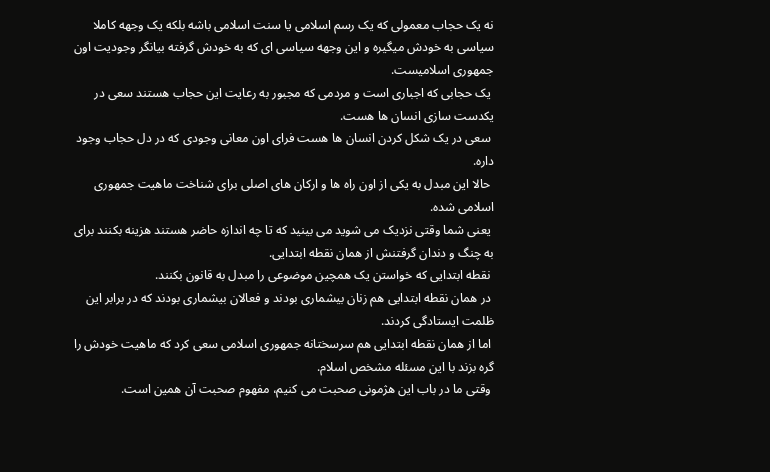نه یک حجاب معمولی که یک رسم اسلامی یا سنت اسلامی باشه بلکه یک وجهه کاملا سیاسی به خودش میگیره و این وجهه سیاسی ای که به خودش گرفته بیانگر وجودیت اون جمهوری اسلامیست.
 یک حجابی که اجباری است و مردمی که مجبور به رعایت این حجاب هستند سعی در یکدست سازی انسان ها هست.
 سعی در یک شکل کردن انسان ها هست فرای اون معانی وجودی که در دل حجاب وجود داره.
 حالا این مبدل به یکی از اون راه ها و ارکان های اصلی برای شناخت ماهیت جمهوری اسلامی شده.
 یعنی شما وقتی نزدیک می شوید می بینید که تا چه اندازه حاضر هستند هزینه بکنند برای به چنگ و دندان گرفتنش از همان نقطه ابتدایی.
 نقطه ابتدایی که خواستن یک همچین موضوعی را مبدل به قانون بکنند.
 در همان نقطه ابتدایی هم زنان بیشماری بودند و فعالان بیشماری بودند که در برابر این ظلمت ایستادگی کردند.
 اما از همان نقطه ابتدایی هم سرسختانه جمهوری اسلامی سعی کرد که ماهیت خودش را گره بزند با این مسئله مشخص اسلام.
 وقتی ما در باب این هژمونی صحبت می کنیم، مفهوم صحبت آن همین است.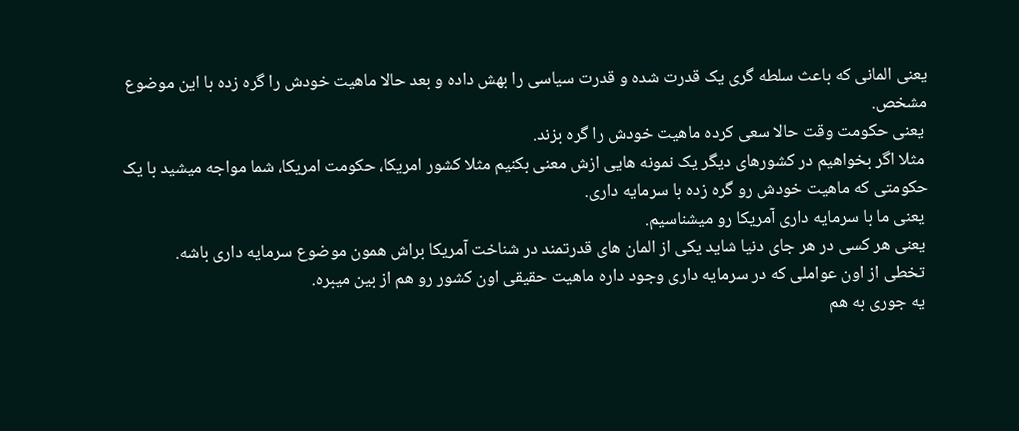یعنی المانی که باعث سلطه گری یک قدرت شده و قدرت سیاسی را بهش داده و بعد حالا ماهیت خودش را گره زده با این موضوع مشخص.
 یعنی حکومت وقت حالا سعی کرده ماهیت خودش را گره بزند.
 مثلا اگر بخواهیم در کشورهای دیگر یک نمونه هایی ازش معنی بکنیم مثلا کشور امریکا، حکومت امریکا، شما مواجه میشید با یک حکومتی که ماهیت خودش رو گره زده با سرمایه داری.
 یعنی ما با سرمایه داری آمریکا رو میشناسیم.
 یعنی هر کسی در هر جای دنیا شاید یکی از المان های قدرتمند در شناخت آمریکا براش همون موضوع سرمایه داری باشه.
 تخطی از اون عواملی که در سرمایه داری وجود داره ماهیت حقیقی اون کشور رو هم از بین میبره.
 یه جوری به هم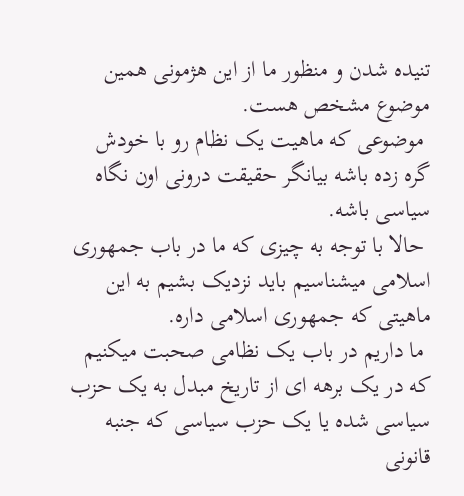تنیده شدن و منظور ما از این هژمونی همین موضوع مشخص هست.
 موضوعی که ماهیت یک نظام رو با خودش گره زده باشه بیانگر حقیقت درونی اون نگاه سیاسی باشه.
 حالا با توجه به چیزی که ما در باب جمهوری اسلامی میشناسیم باید نزدیک بشیم به این ماهیتی که جمهوری اسلامی داره.
 ما داریم در باب یک نظامی صحبت میکنیم که در یک برهه ای از تاریخ مبدل به یک حزب سیاسی شده یا یک حزب سیاسی که جنبه قانونی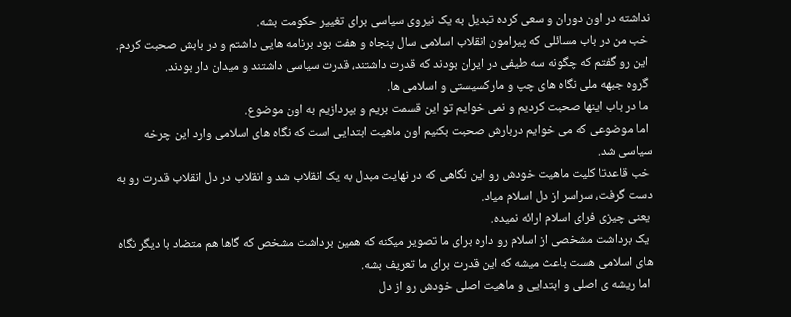نداشته در اون دوران و سعی کرده تبدیل به یک نیروی سیاسی برای تغییر حکومت بشه.
 خب من در باب مسائلی که پیرامون انقلاب اسلامی سال پنجاه و هفت بود برنامه هایی داشتم و در بابش صحبت کردم.
 این رو گفتم که چگونه سه طیفی در ایران بودند که قدرت داشتند، قدرت سیاسی داشتند و میدان دار بودند.
 گروه جبهه ملی نگاه های چپ و مارکسیستی و اسلامی ها.
 ما در باب اینها صحبت کردیم و نمی خوایم تو این قسمت بریم و بپردازیم به اون موضوع.
 اما موضوعی که می خوایم دربارش صحبت بکنیم اون ماهیت ابتدایی است که نگاه های اسلامی وارد این چرخه سیاسی شد.
 خب قاعدتا کلیت ماهیت خودش رو این نگاهی که در نهایت مبدل به یک انقلاب شد و انقلاب در دل انقلاب قدرت رو به دست گرفت، سراسر از دل اسلام میاد.
 یعنی چیزی فرای اسلام ارائه نمیده.
 یک برداشت مشخصی از اسلام رو داره برای ما تصویر میکنه که همین برداشت مشخص که گاها هم متضاد با دیگر نگاه های اسلامی هست باعث میشه که این قدرت برای ما تعریف بشه.
 اما ریشه ی اصلی و ابتدایی و ماهیت اصلی خودش رو از دل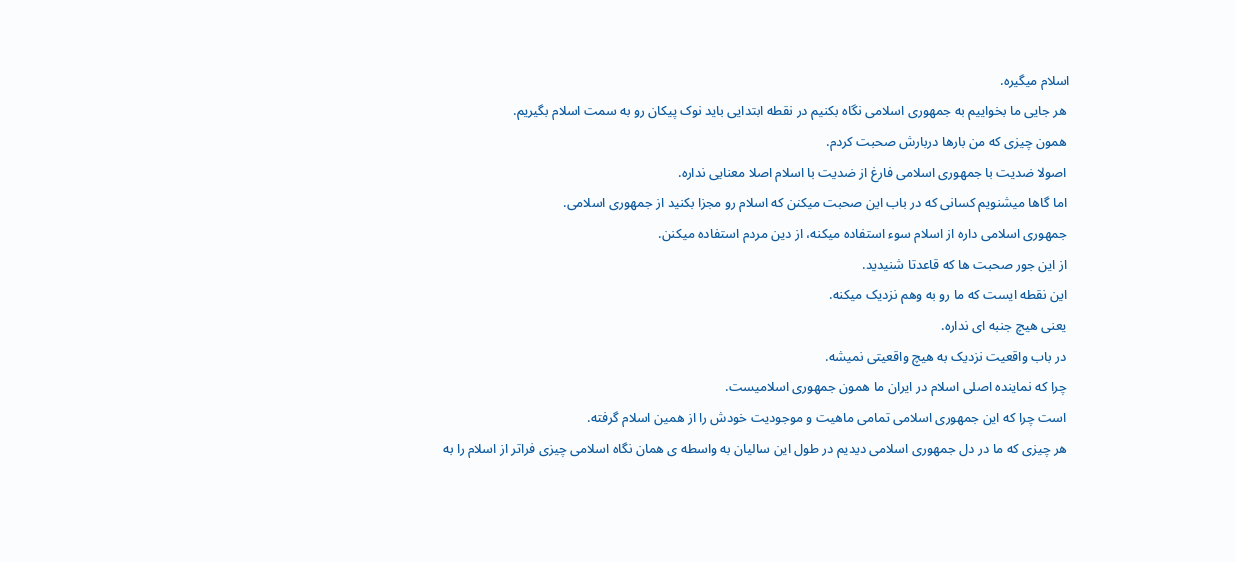اسلام میگیره.
 هر جایی ما بخواییم به جمهوری اسلامی نگاه بکنیم در نقطه ابتدایی باید نوک پیکان رو به سمت اسلام بگیریم.
 همون چیزی که من بارها دربارش صحبت کردم.
 اصولا ضدیت با جمهوری اسلامی فارغ از ضدیت با اسلام اصلا معنایی نداره.
 اما گاها میشنویم کسانی که در باب این صحبت میکنن که اسلام رو مجزا بکنید از جمهوری اسلامی.
 جمهوری اسلامی داره از اسلام سوء استفاده میکنه، از دین مردم استفاده میکنن.
 از این جور صحبت ها که قاعدتا شنیدید.
 این نقطه ایست که ما رو به وهم نزدیک میکنه.
 یعنی هیچ جنبه ای نداره.
 در باب واقعیت نزدیک به هیچ واقعیتی نمیشه.
 چرا که نماینده اصلی اسلام در ایران ما همون جمهوری اسلامیست.
 است چرا که این جمهوری اسلامی تمامی ماهیت و موجودیت خودش را از همین اسلام گرفته.
 هر چیزی که ما در دل جمهوری اسلامی دیدیم در طول این سالیان به واسطه ی همان نگاه اسلامی چیزی فراتر از اسلام را به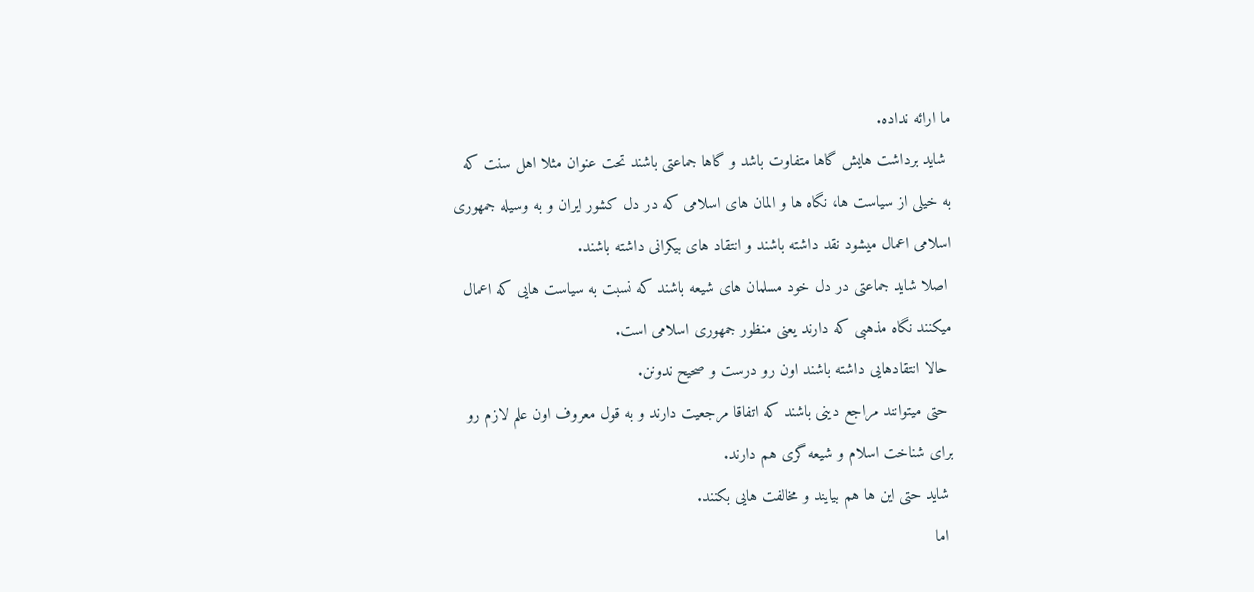ما ارائه نداده.
 شاید برداشت هایش گاها متفاوت باشد و گاها جماعتی باشند تحت عنوان مثلا اهل سنت که به خیلی از سیاست ها، نگاه ها و المان های اسلامی که در دل کشور ایران و به وسیله جمهوری اسلامی اعمال میشود نقد داشته باشند و انتقاد های بیکرانی داشته باشند.
 اصلا شاید جماعتی در دل خود مسلمان های شیعه باشند که نسبت به سیاست هایی که اعمال میکنند نگاه مذهبی که دارند یعنی منظور جمهوری اسلامی است.
 حالا انتقادهایی داشته باشند اون رو درست و صحیح ندونن.
 حتی میتوانند مراجع دینی باشند که اتفاقا مرجعیت دارند و به قول معروف اون علم لازم رو برای شناخت اسلام و شیعه گری هم دارند.
 شاید حتی این ها هم بیایند و مخالفت هایی بکنند.
 اما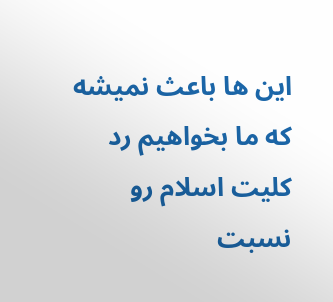این ها باعث نمیشه که ما بخواهیم رد کلیت اسلام رو نسبت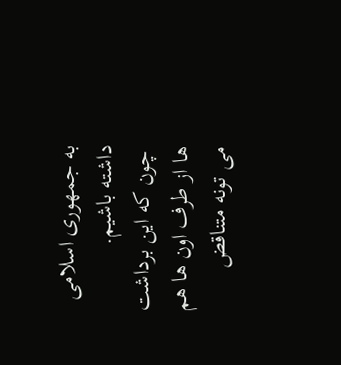به جمهوری اسلامی داشته باشیم.
 چون که این برداشت ها از طرف اون ها هم می تونه متناقض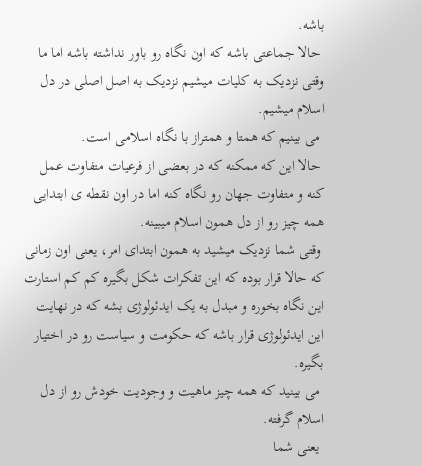باشه.
 حالا جماعتی باشه که اون نگاه رو باور نداشته باشه اما ما وقتی نزدیک به کلیات میشیم نزدیک به اصل اصلی در دل اسلام میشیم.
 می بینیم که همتا و همتراز با نگاه اسلامی است.
 حالا این که ممکنه که در بعضی از فرعیات متفاوت عمل کنه و متفاوت جهان رو نگاه کنه اما در اون نقطه ی ابتدایی همه چیز رو از دل همون اسلام میبینه.
 وقتی شما نزدیک میشید به همون ابتدای امر، یعنی اون زمانی که حالا قرار بوده که این تفکرات شکل بگیره کم کم استارت این نگاه بخوره و مبدل به یک ایدئولوژی بشه که در نهایت این ایدئولوژی قرار باشه که حکومت و سیاست رو در اختیار بگیره.
 می بینید که همه چیز ماهیت و وجودیت خودش رو از دل اسلام گرفته.
 یعنی شما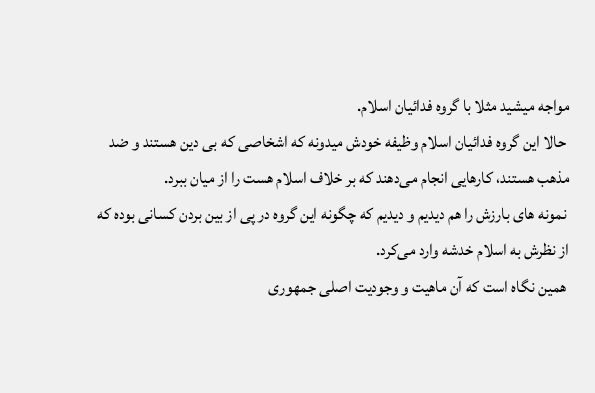مواجه میشید مثلا با گروه فدائیان اسلام.
 حالا این گروه فدائیان اسلام وظیفه خودش میدونه که اشخاصی که بی دین هستند و ضد مذهب هستند، کارهایی انجام می‌دهند که بر خلاف اسلام هست را از میان ببرد.
 نمونه های بارزش را هم دیدیم و دیدیم که چگونه این گروه در پی از بین بردن کسانی بوده که از نظرش به اسلام خدشه وارد می‌کرد.
 همین نگاه است که آن ماهیت و وجودیت اصلی جمهوری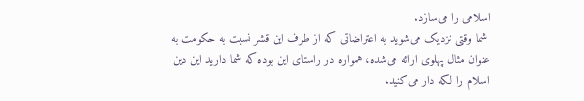اسلامی را می‌سازد.
 شما وقتی نزدیک می‌شوید به اعتراضاتی که از طرف این قشر نسبت به حکومت به عنوان مثال پهلوی ارائه می‌شده، همواره در راستای این بوده که شما دارید این دین اسلام را لکه دار می‌کنید.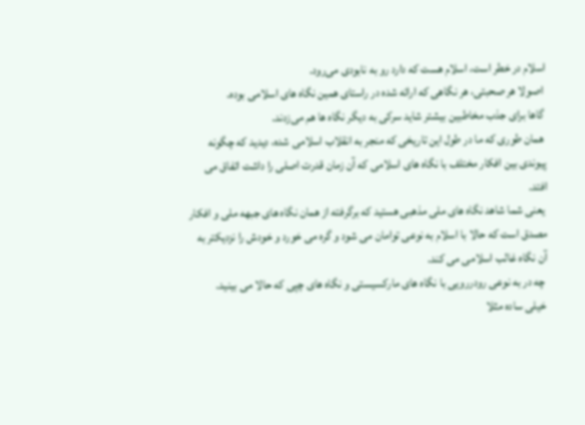اسلام در خطر است، اسلام هست که دارد رو به نابودی می‌رود.
 اصولا هر صحبتی، هر نگاهی که ارائه شده در راستای همین نگاه های اسلامی بوده.
 گاها برای جذب مخاطبین بیشتر شاید سرکی به دیگر نگاه ها هم می‌زدند.
 همان طوری که ما در طول این تاریخی که منجر به انقلاب اسلامی شده، دیدید که چگونه پیوندی بین افکار مختلف با نگاه های اسلامی که آن زمان قدرت اصلی را داشت اتفاق می افتد.
 یعنی شما شاهد نگاه های ملی مذهبی هستید که برگرفته از همان نگاه های جبهه ملی و افکار مصدق است که حالا با اسلام به نوعی توامان می شود و گره می خورد و خودش را نزدیکتر به آن نگاه غالب اسلامی می کند.
 چه در به نوعی رودررویی با نگاه های مارکسیستی و نگاه های چپی که حالا می بینید.
 خیلی ساده مثلا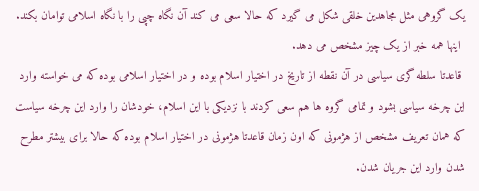یک گروهی مثل مجاهدین خلقی شکل می گیرد که حالا سعی می کند آن نگاه چپی را با نگاه اسلامی توامان بکند.
 اینها همه خبر از یک چیز مشخص می دهد.
 قاعدتا سلطه گری سیاسی در آن نقطه از تاریخ در اختیار اسلام بوده و در اختیار اسلامی بوده که می خواسته وارد این چرخه سیاسی بشود و تمامی گروه ها هم سعی کردند با نزدیکی با این اسلام، خودشان را وارد این چرخه سیاست که همان تعریف مشخص از هژمونی که اون زمان قاعدتا هژمونی در اختیار اسلام بوده که حالا برای بیشتر مطرح شدن وارد این جریان شدن.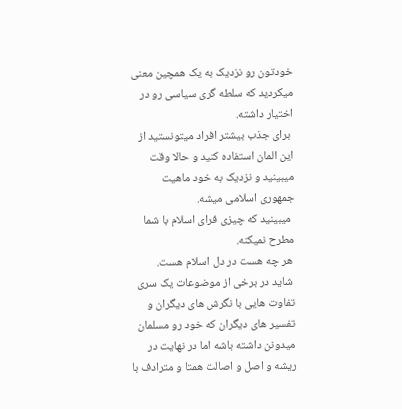خودتون رو نزدیک به یک همچین معنی میکردید که سلطه گری سیاسی رو در اختیار داشته.
 برای جذب بیشتر افراد میتونستید از این المان استفاده کنید و حالا وقت میبینید و نزدیک به خود ماهیت جمهوری اسلامی میشه.
 میبینید که چیزی فرای اسلام با شما مطرح نمیکنه.
 هر چه هست در دل اسلام هست.
 شاید در برخی از موضوعات یک سری تفاوت هایی با نگرش های دیگران و تفسیر های دیگران که خود رو مسلمان میدونن داشته باشه اما در نهایت در ریشه و اصل و اصالت همتا و مترادف با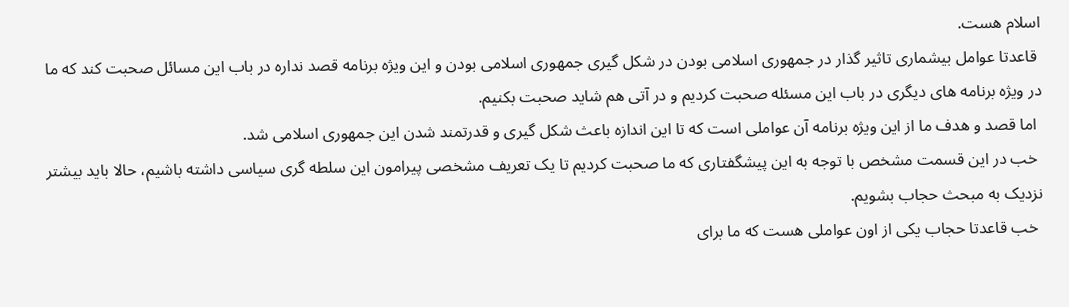اسلام هست.
 قاعدتا عوامل بیشماری تاثیر گذار در جمهوری اسلامی بودن در شکل گیری جمهوری اسلامی بودن و این ویژه برنامه قصد نداره در باب این مسائل صحبت کند که ما در ویژه برنامه های دیگری در باب این مسئله صحبت کردیم و در آتی هم شاید صحبت بکنیم.
 اما قصد و هدف ما از این ویژه برنامه آن عواملی است که تا این اندازه باعث شکل گیری و قدرتمند شدن این جمهوری اسلامی شد.
 خب در این قسمت مشخص با توجه به این پیشگفتاری که ما صحبت کردیم تا یک تعریف مشخصی پیرامون این سلطه گری سیاسی داشته باشیم، حالا باید بیشتر نزدیک به مبحث حجاب بشویم.
 خب قاعدتا حجاب یکی از اون عواملی هست که ما برای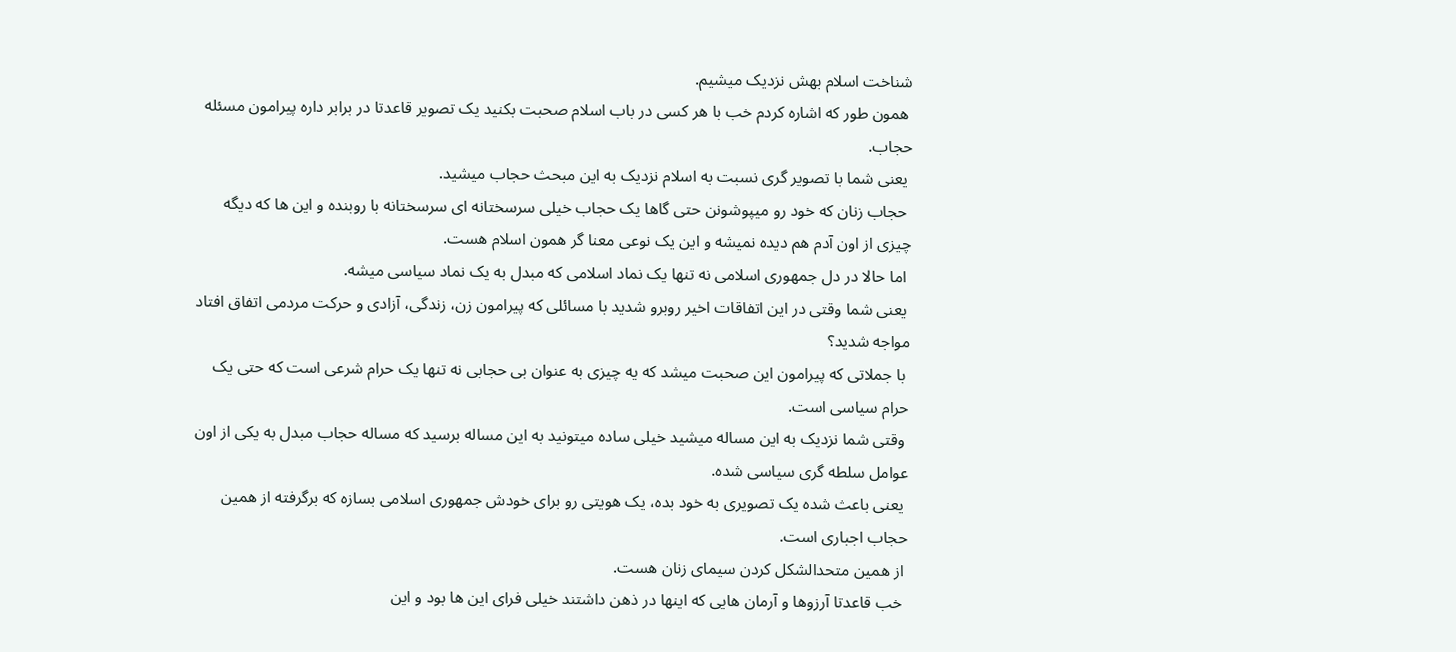شناخت اسلام بهش نزدیک میشیم.
 همون طور که اشاره کردم خب با هر کسی در باب اسلام صحبت بکنید یک تصویر قاعدتا در برابر داره پیرامون مسئله حجاب.
 یعنی شما با تصویر گری نسبت به اسلام نزدیک به این مبحث حجاب میشید.
 حجاب زنان که خود رو میپوشونن حتی گاها یک حجاب خیلی سرسختانه ای سرسختانه با روبنده و این ها که دیگه چیزی از اون آدم هم دیده نمیشه و این یک نوعی معنا گر همون اسلام هست.
 اما حالا در دل جمهوری اسلامی نه تنها یک نماد اسلامی که مبدل به یک نماد سیاسی میشه.
 یعنی شما وقتی در این اتفاقات اخیر روبرو شدید با مسائلی که پیرامون زن، زندگی، آزادی و حرکت مردمی اتفاق افتاد مواجه شدید؟
 با جملاتی که پیرامون این صحبت میشد که یه چیزی به عنوان بی حجابی نه تنها یک حرام شرعی است که حتی یک حرام سیاسی است.
 وقتی شما نزدیک به این مساله میشید خیلی ساده میتونید به این مساله برسید که مساله حجاب مبدل به یکی از اون عوامل سلطه گری سیاسی شده.
 یعنی باعث شده یک تصویری به خود بده، یک هویتی رو برای خودش جمهوری اسلامی بسازه که برگرفته از همین حجاب اجباری است.
 از همین متحدالشکل کردن سیمای زنان هست.
 خب قاعدتا آرزوها و آرمان هایی که اینها در ذهن داشتند خیلی فرای این ها بود و این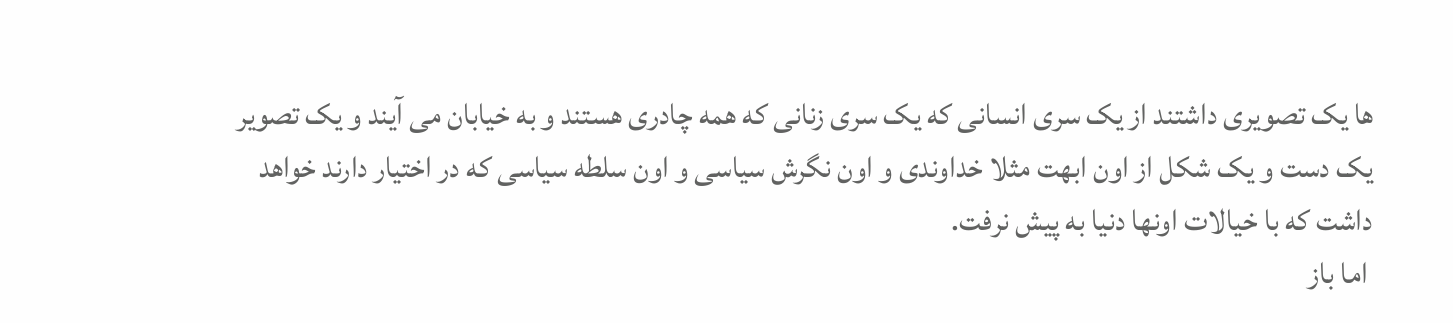ها یک تصویری داشتند از یک سری انسانی که یک سری زنانی که همه چادری هستند و به خیابان می آیند و یک تصویر یک دست و یک شکل از اون ابهت مثلا خداوندی و اون نگرش سیاسی و اون سلطه سیاسی که در اختیار دارند خواهد داشت که با خیالات اونها دنیا به پیش نرفت.
 اما باز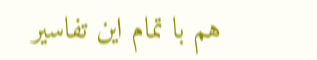هم با تمام این تفاسیر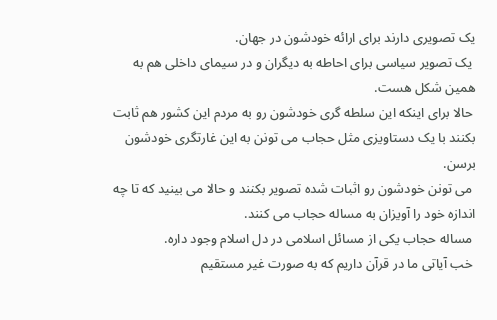یک تصویری دارند برای ارائه خودشون در جهان.
 یک تصویر سیاسی برای احاطه به دیگران و در سیمای داخلی هم به همین شکل هست.
 حالا برای اینکه این سلطه گری خودشون رو به مردم این کشور هم ثابت بکنند با یک دستاویزی مثل حجاب می تونن به این غارتگری خودشون برسن.
 می تونن خودشون رو اثبات شده تصویر بکنند و حالا می بینید که تا چه اندازه خود را آویزان به مساله حجاب می کنند.
 مساله حجاب یکی از مسائل اسلامی در دل اسلام وجود داره.
 خب آیاتی ما در قرآن داریم که به صورت غیر مستقیم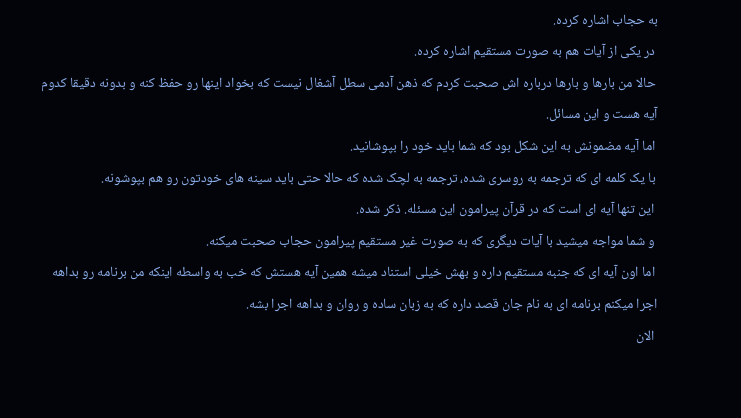به حجاب اشاره کرده.
 در یکی از آیات هم به صورت مستقیم اشاره کرده.
 حالا من بارها و بارها درباره اش صحبت کردم که ذهن آدمی سطل آشغال نیست که بخواد اینها رو حفظ کنه و بدونه دقیقا کدوم آیه هست و این مسائل.
 اما آیه مضمونش به این شکل بود که شما باید خود را بپوشانید.
 با یک کلمه ای که ترجمه به روسری شده، ترجمه به لچک شده که حالا حتی باید سینه های خودتون رو هم بپوشونه.
 این تنها آیه ای است که در قرآن پیرامون این مسئله. ذکر شده.
 و شما مواجه میشید با آیات دیگری که به صورت غیر مستقیم پیرامون حجاب صحبت میکنه.
 اما اون آیه ای که جنبه مستقیم داره و بهش خیلی استناد میشه همین آیه هستش که خب به واسطه اینکه من برنامه رو بداهه اجرا میکنم برنامه ای به نام جان قصد داره که به زبان ساده و روان و بداهه اجرا بشه.
 الان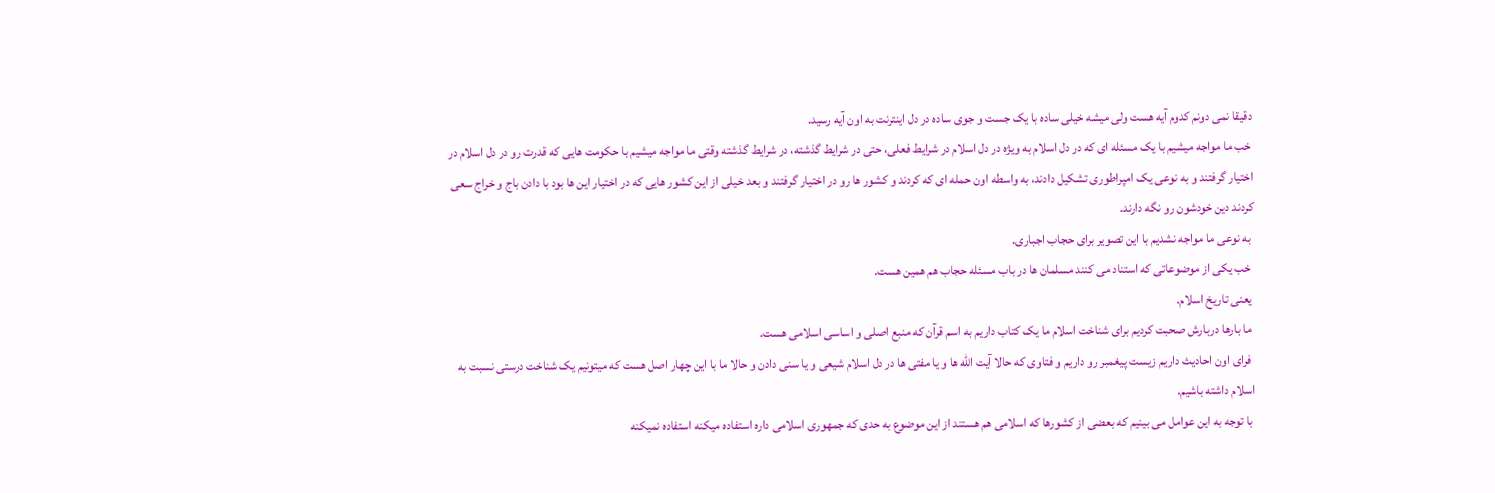دقیقا نمی دونم کدوم آیه هست ولی میشه خیلی ساده با یک جست و جوی ساده در دل اینترنت به اون آیه رسید.
 خب ما مواجه میشیم با یک مسئله ای که در دل اسلام به ویژه در دل اسلام در شرایط فعلی، حتی در شرایط گذشته، در شرایط گذشته وقتی ما مواجه میشیم با حکومت هایی که قدرت رو در دل اسلام در اختیار گرفتند و به نوعی یک امپراطوری تشکیل دادند، به واسطه اون حمله ای که کردند و کشور ها رو در اختیار گرفتند و بعد خیلی از این کشور هایی که در اختیار این ها بود با دادن باج و خراج سعی کردند دین خودشون رو نگه دارند.
 به نوعی ما مواجه نشدیم با این تصویر برای حجاب اجباری.
 خب یکی از موضوعاتی که استناد می کنند مسلمان ها در باب مسئله حجاب هم همین هست.
 یعنی تاریخ اسلام.
 ما بارها دربارش صحبت کردیم برای شناخت اسلام ما یک کتاب داریم به اسم قرآن که منبع اصلی و اساسی اسلامی هست.
 فرای اون احادیث داریم زیست پیغمبر رو داریم و فتاوی که حالا آیت الله ها و یا مفتی ها در دل اسلام شیعی و یا سنی دادن و حالا ما با این چهار اصل هست که میتونیم یک شناخت درستی نسبت به اسلام داشته باشیم.
 با توجه به این عوامل می بینیم که بعضی از کشورها که اسلامی هم هستند از این موضوع به حدی که جمهوری اسلامی داره استفاده میکنه استفاده نمیکنه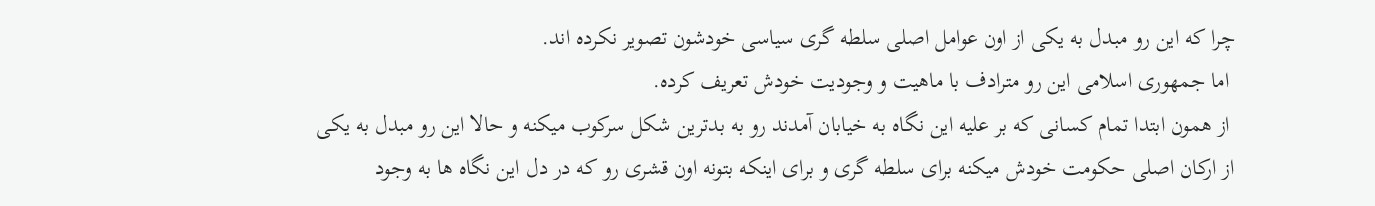چرا که این رو مبدل به یکی از اون عوامل اصلی سلطه گری سیاسی خودشون تصویر نکرده اند.
 اما جمهوری اسلامی این رو مترادف با ماهیت و وجودیت خودش تعریف کرده.
 از همون ابتدا تمام کسانی که بر علیه این نگاه به خیابان آمدند رو به بدترین شکل سرکوب میکنه و حالا این رو مبدل به یکی از ارکان اصلی حکومت خودش میکنه برای سلطه گری و برای اینکه بتونه اون قشری رو که در دل این نگاه ها به وجود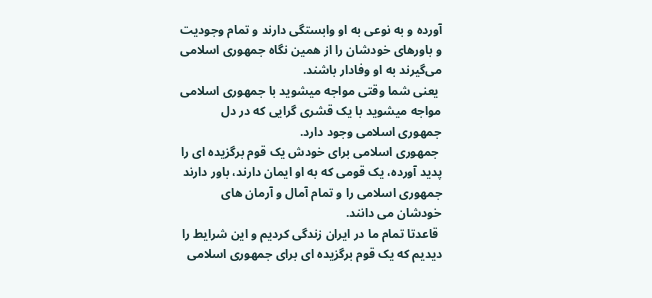آورده و به نوعی به او وابستگی دارند و تمام وجودیت و باورهای خودشان را از همین نگاه جمهوری اسلامی می‌گیرند به او وفادار باشند.
 یعنی شما وقتی مواجه میشوید با جمهوری اسلامی مواجه میشوید با یک قشری گرایی که در دل جمهوری اسلامی وجود دارد.
 جمهوری اسلامی برای خودش یک قوم برگزیده ای را پدید آورده، یک قومی که به او ایمان دارند، باور دارند جمهوری اسلامی را و تمام آمال و آرمان های خودشان می دانند.
 قاعدتا تمام ما در ایران زندگی کردیم و این شرایط را دیدیم که یک قوم برگزیده ای برای جمهوری اسلامی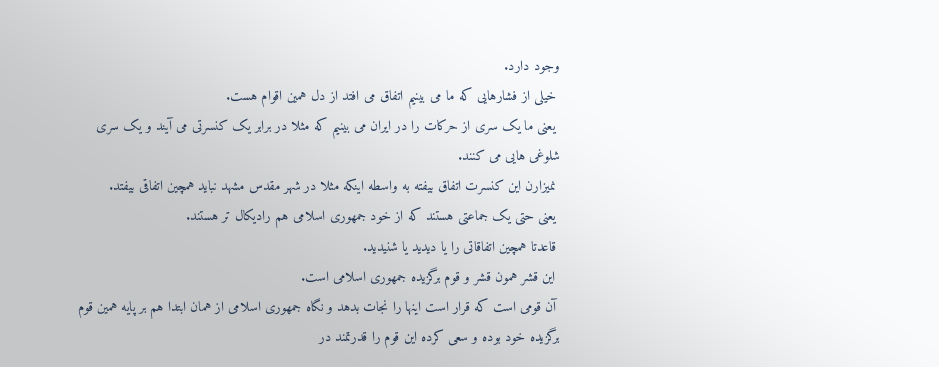وجود دارد.
 خیلی از فشارهایی که ما می بینیم اتفاق می افتد از دل همین اقوام هست.
 یعنی ما یک سری از حرکات را در ایران می بینیم که مثلا در برابر یک کنسرتی می آیند و یک سری شلوغی هایی می کنند.
 نمیزارن این کنسرت اتفاق بیفته به واسطه اینکه مثلا در شهر مقدس مشهد نباید همچین اتفاقی بیفتد.
 یعنی حتی یک جماعتی هستند که از خود جمهوری اسلامی هم رادیکال تر هستند.
 قاعدتا همچین اتفاقاتی را یا دیدید یا شنیدید.
 این قشر همون قشر و قوم برگزیده جمهوری اسلامی است.
 آن قومی است که قرار است اینها را نجات بدهد و نگاه جمهوری اسلامی از همان ابتدا هم بر پایه همین قوم برگزیده خود بوده و سعی کرده این قوم را قدرتمند در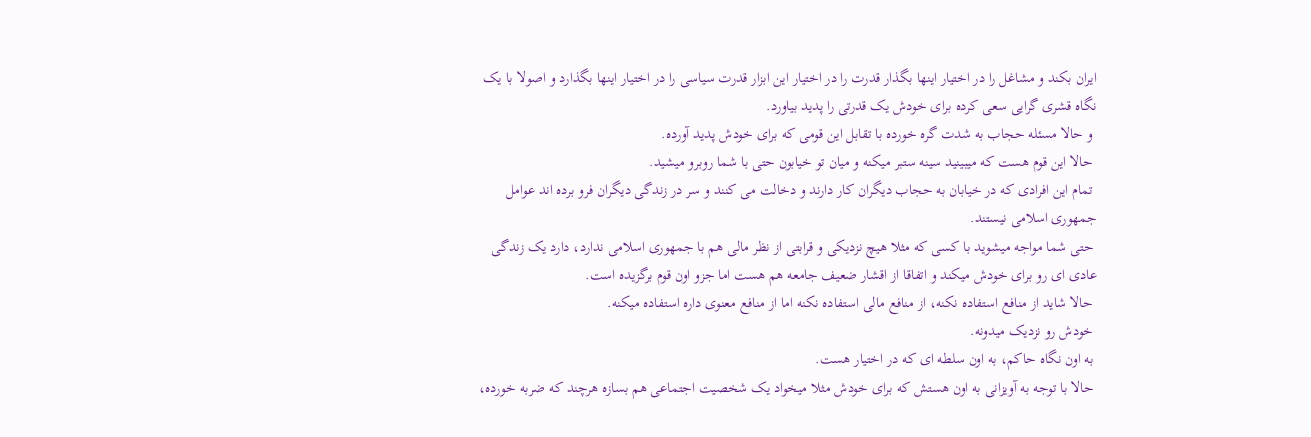ایران بکند و مشاغل را در اختیار اینها بگذار قدرت را در اختیار این ابزار قدرت سیاسی را در اختیار اینها بگذارد و اصولا با یک نگاه قشری گرایی سعی کرده برای خودش یک قدرتی را پدید بیاورد.
 و حالا مسئله حجاب به شدت گره خورده با تقابل این قومی که برای خودش پدید آورده.
 حالا این قوم هست که میبینید سینه ستبر میکنه و میان تو خیابون حتی با شما روبرو میشید.
 تمام این افرادی که در خیابان به حجاب دیگران کار دارند و دخالت می کنند و سر در زندگی دیگران فرو برده اند عوامل جمهوری اسلامی نیستند.
 حتی شما مواجه میشوید با کسی که مثلا هیچ نزدیکی و قرابتی از نظر مالی هم با جمهوری اسلامی ندارد، دارد یک زندگی عادی ای رو برای خودش میکند و اتفاقا از اقشار ضعیف جامعه هم هست اما جزو اون قوم برگزیده است.
 حالا شاید از منافع استفاده نکنه، از منافع مالی استفاده نکنه اما از منافع معنوی داره استفاده میکنه.
 خودش رو نزدیک میدونه.
 به اون نگاه حاکم، به اون سلطه ای که در اختیار هست.
 حالا با توجه به آویزانی به اون هستش که برای خودش مثلا میخواد یک شخصیت اجتماعی هم بسازه هرچند که ضربه خورده،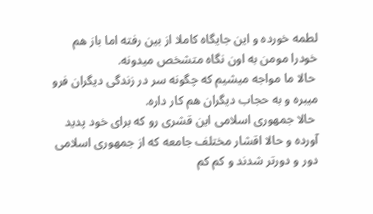لطمه خورده و این جایگاه کاملا از بین رفته اما باز هم خودرا مومن به اون نگاه متشخص میدونه.
 حالا ما مواجه میشیم که چگونه سر در زندگی دیگران فرو میبره و به حجاب دیگران هم کار داره.
 حالا جمهوری اسلامی این قشری رو که برای خود پدید آورده و حالا اقشار مختلف جامعه که از جمهوری اسلامی دور و دورتر شدند و کم کم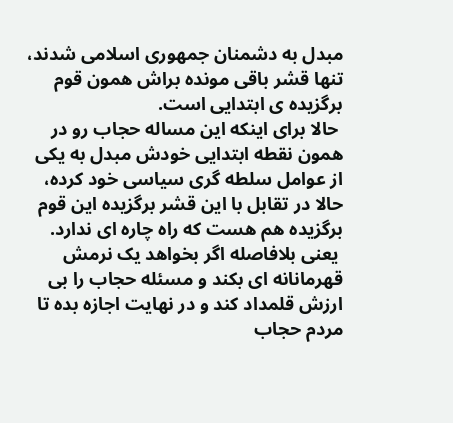مبدل به دشمنان جمهوری اسلامی شدند، تنها قشر باقی مونده براش همون قوم برگزیده ی ابتدایی است.
 حالا برای اینکه این مساله حجاب رو در همون نقطه ابتدایی خودش مبدل به یکی از عوامل سلطه گری سیاسی خود کرده، حالا در تقابل با این قشر برگزیده این قوم برگزیده هم هست که راه چاره ای ندارد.
 یعنی بلافاصله اگر بخواهد یک نرمش قهرمانانه ای بکند و مسئله حجاب را بی ارزش قلمداد کند و در نهایت اجازه بده تا مردم حجاب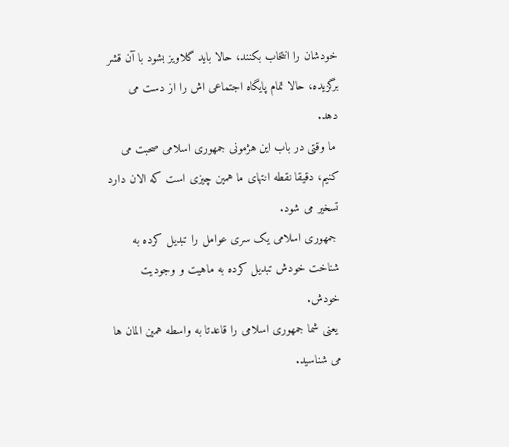خودشان را انتخاب بکنند، حالا باید گلاویز بشود با آن قشر برگزیده، حالا تمام پایگاه اجتماعی اش را از دست می دهد.
 ما وقتی در باب این هژمونی جمهوری اسلامی صحبت می کنیم، دقیقا نقطه انتهای ما همین چیزی است که الان دارد تسخیر می شود.
 جمهوری اسلامی یک سری عوامل را تبدیل کرده به شناخت خودش تبدیل کرده به ماهیت و وجودیت خودش.
 یعنی شما جمهوری اسلامی را قاعدتا به واسطه همین المان ها می شناسید.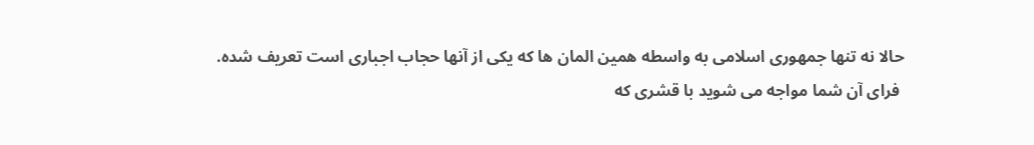حالا نه تنها جمهوری اسلامی به واسطه همین المان ها که یکی از آنها حجاب اجباری است تعریف شده.
 فرای آن شما مواجه می شوید با قشری که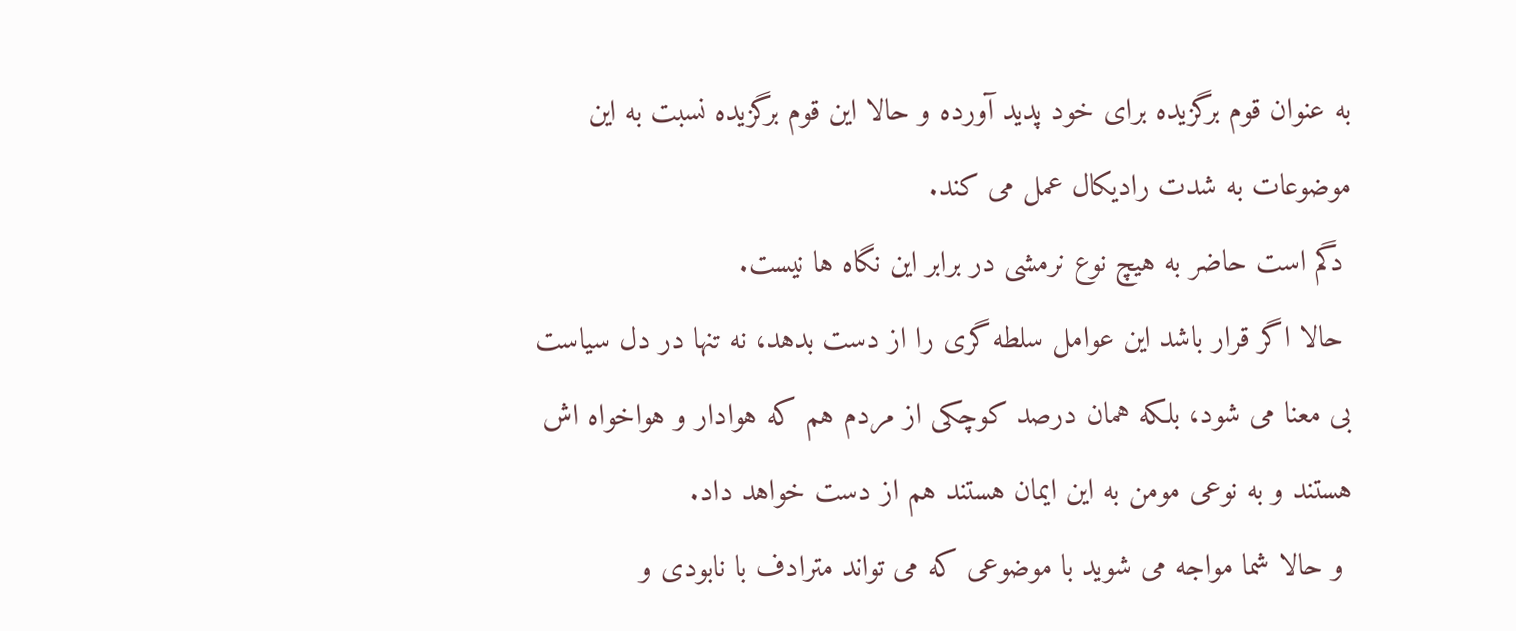به عنوان قوم برگزیده برای خود پدید آورده و حالا این قوم برگزیده نسبت به این موضوعات به شدت رادیکال عمل می کند.
 دگم است حاضر به هیچ نوع نرمشی در برابر این نگاه ها نیست.
 حالا اگر قرار باشد این عوامل سلطه گری را از دست بدهد، نه تنها در دل سیاست بی معنا می شود، بلکه همان درصد کوچکی از مردم هم که هوادار و هواخواه اش هستند و به نوعی مومن به این ایمان هستند هم از دست خواهد داد.
 و حالا شما مواجه می شوید با موضوعی که می تواند مترادف با نابودی و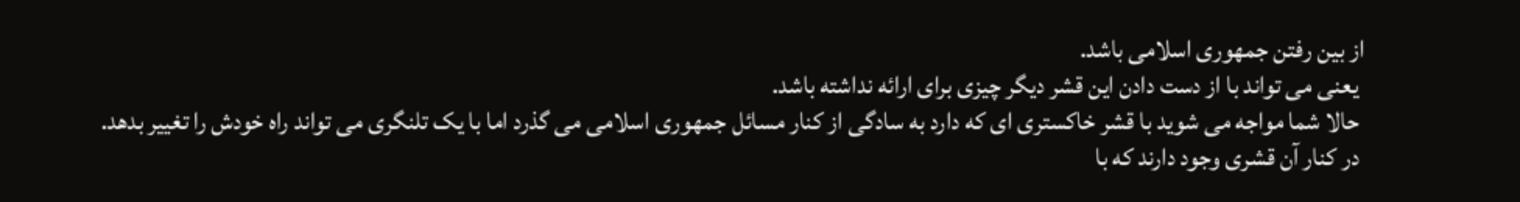از بین رفتن جمهوری اسلامی باشد.
 یعنی می تواند با از دست دادن این قشر دیگر چیزی برای ارائه نداشته باشد.
 حالا شما مواجه می شوید با قشر خاکستری ای که دارد به سادگی از کنار مسائل جمهوری اسلامی می گذرد اما با یک تلنگری می تواند راه خودش را تغییر بدهد.
 در کنار آن قشری وجود دارند که با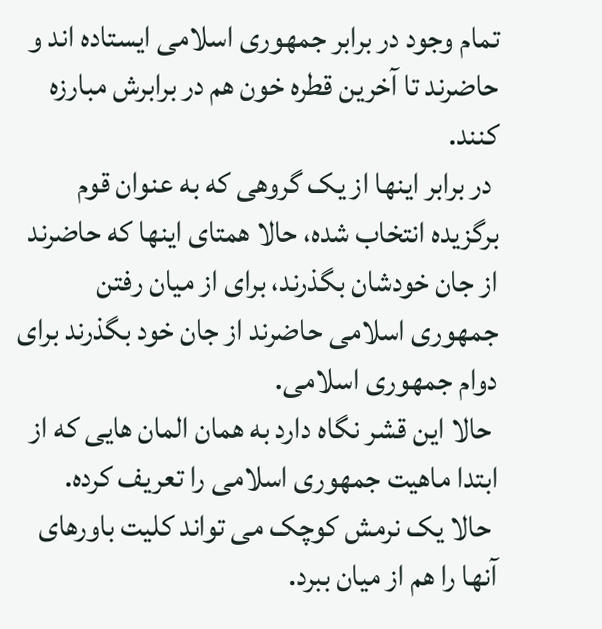تمام وجود در برابر جمهوری اسلامی ایستاده اند و حاضرند تا آخرین قطره خون هم در برابرش مبارزه کنند.
 در برابر اینها از یک گروهی که به عنوان قوم برگزیده انتخاب شده، حالا همتای اینها که حاضرند از جان خودشان بگذرند، برای از میان رفتن جمهوری اسلامی حاضرند از جان خود بگذرند برای دوام جمهوری اسلامی.
 حالا این قشر نگاه دارد به همان المان هایی که از ابتدا ماهیت جمهوری اسلامی را تعریف کرده.
 حالا یک نرمش کوچک می تواند کلیت باورهای آنها را هم از میان ببرد.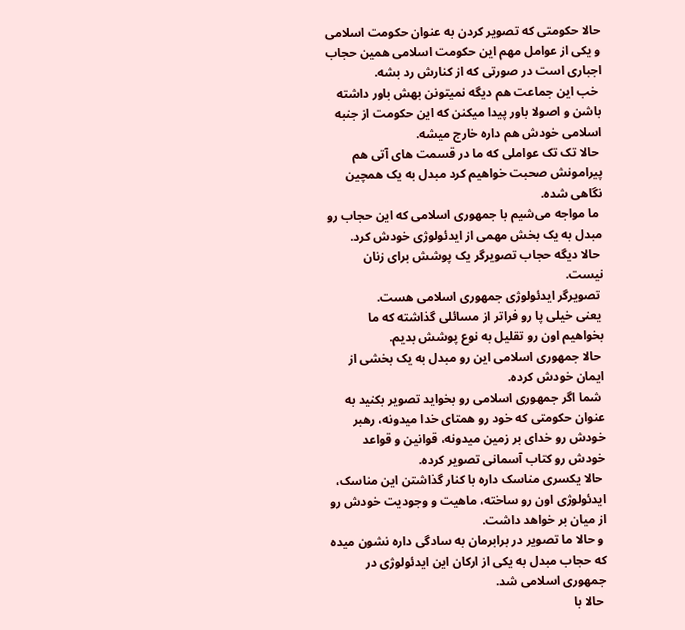حالا حکومتی که تصویر کردن به عنوان حکومت اسلامی و یکی از عوامل مهم این حکومت اسلامی همین حجاب اجباری است در صورتی که از کنارش رد بشه.
 خب این جماعت هم دیگه نمیتونن بهش باور داشته باشن و اصولا باور پیدا میکنن که این حکومت از جنبه اسلامی خودش هم داره خارج میشه.
 حالا تک تک عواملی که ما در قسمت های آتی هم پیرامونش صحبت خواهیم کرد مبدل به یک همچین نگاهی شده.
 ما مواجه می‌شیم با جمهوری اسلامی که این حجاب رو مبدل به یک بخش مهمی از ایدئولوژی خودش کرد.
 حالا دیگه حجاب تصویرگر یک پوشش برای زنان نیست.
 تصویرگر ایدئولوژی جمهوری اسلامی هست.
 یعنی خیلی پا رو فراتر از مسائلی گذاشته که ما بخواهیم اون رو تقلیل به نوع پوشش بدیم.
 حالا جمهوری اسلامی این رو مبدل به یک بخشی از ایمان خودش کرده.
 شما اگر جمهوری اسلامی رو بخواید تصویر بکنید به عنوان حکومتی که خود رو همتای خدا میدونه، رهبر خودش رو خدای بر زمین میدونه، قوانین و قواعد خودش رو کتاب آسمانی تصویر کرده.
 حالا یکسری مناسک داره با کنار گذاشتن این مناسک، ایدئولوژی اون رو ساخته، ماهیت و وجودیت خودش رو از میان بر خواهد داشت.
 و حالا ما تصویر در برابرمان به سادگی داره نشون میده که حجاب مبدل به یکی از ارکان این ایدئولوژی در جمهوری اسلامی شد.
 حالا با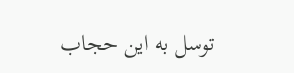توسل به این حجاب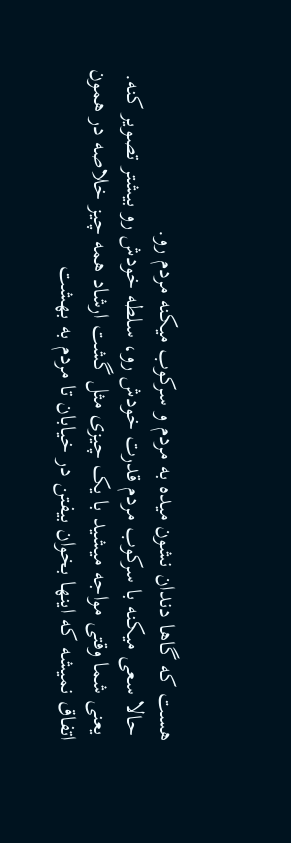هست که گاها دندان نشون میده به مردم و سرکوب میکنه مردم رو.
 حالا سعی میکنه با سرکوب مردم قدرت خودش رو، سلطه خودش رو بیشتر تصویر کنه.
 یعنی شما وقتی مواجه میشید با یک چیزی مثل گشت ارشاد همه چیز خلاصه در همون اتفاق نمیشه که اینها بخوان بیفتن در خیابان تا مردم به بهشت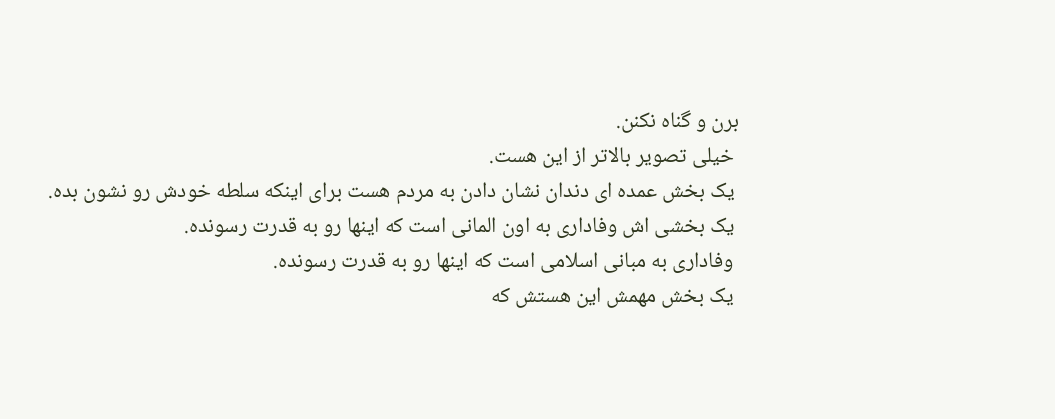برن و گناه نکنن.
 خیلی تصویر بالاتر از این هست.
 یک بخش عمده ای دندان نشان دادن به مردم هست برای اینکه سلطه خودش رو نشون بده.
 یک بخشی اش وفاداری به اون المانی است که اینها رو به قدرت رسونده.
 وفاداری به مبانی اسلامی است که اینها رو به قدرت رسونده.
 یک بخش مهمش این هستش که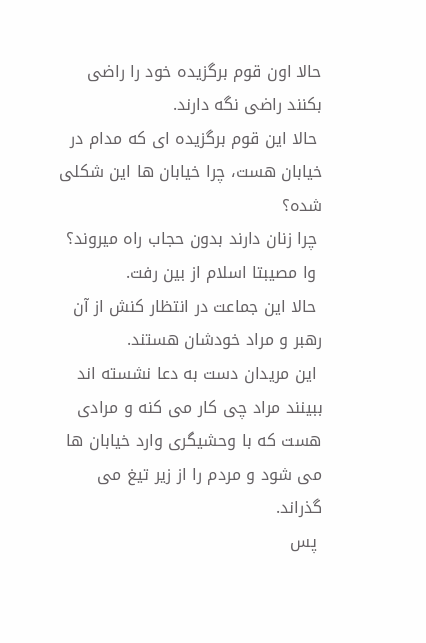حالا اون قوم برگزیده خود را راضی بکنند راضی نگه دارند.
 حالا این قوم برگزیده ای که مدام در خیابان هست، چرا خیابان ها این شکلی شده؟
 چرا زنان دارند بدون حجاب راه میروند؟
 وا مصیبتا اسلام از بین رفت.
 حالا این جماعت در انتظار کنش از آن رهبر و مراد خودشان هستند.
 این مریدان دست به دعا نشسته اند ببینند مراد چی کار می کنه و مرادی هست که با وحشیگری وارد خیابان ها می شود و مردم را از زیر تیغ می گذراند.
 پس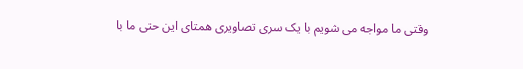وقتی ما مواجه می شویم با یک سری تصاویری همتای این حتی ما با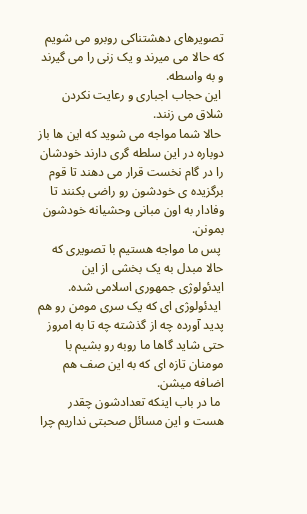تصویرهای دهشتناکی روبرو می شویم که حالا می میرند و یک زنی را می گیرند و به واسطه.
 این حجاب اجباری و رعایت نکردن شلاق می زنند.
 حالا شما مواجه می شوید که این ها باز دوباره در این سلطه گری دارند خودشان را در گام نخست قرار می دهند تا قوم برگزیده ی خودشون رو راضی بکنند تا وفادار به اون مبانی وحشیانه خودشون بمونن.
 پس ما مواجه هستیم با تصویری که حالا مبدل به یک بخشی از این ایدئولوژی جمهوری اسلامی شده.
 ایدئولوژی ای که یک سری مومن رو هم پدید آورده چه از گذشته چه تا به امروز حتی شاید گاها ما روبه رو بشیم با مومنان تازه ای که به این صف هم اضافه میشن.
 ما در باب اینکه تعدادشون چقدر هست و این مسائل صحبتی نداریم چرا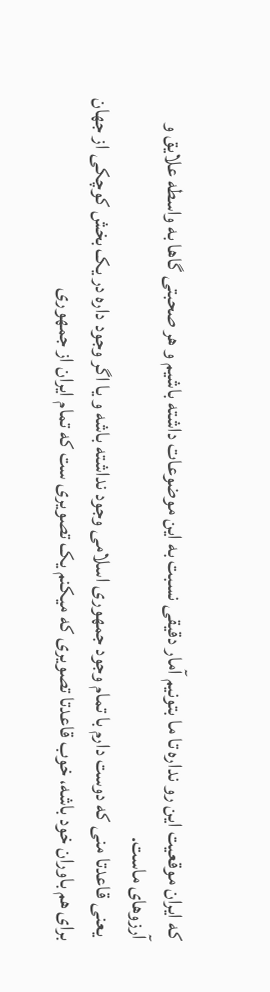که ایران موقعیت این رو نداره تا ما بتونیم آمار دقیقی نسبت به این موضوعات داشته باشیم و هر صحبتی گاها به واسطه علایق و آرزوهای ماست.
 یعنی قاعدتا منی که دوست دارم با تمام وجود جمهوری اسلامی وجود نداشته باشه و یا اگر وجود داره در یک بخش کوچکی از جهان برای هم باوران خود باشه، خوب قاعدتا تصویری که میکنم یک تصویری ست که تمام ایران از جمهوری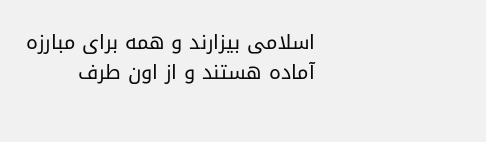اسلامی بیزارند و همه برای مبارزه آماده هستند و از اون طرف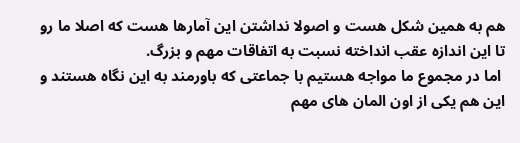هم به همین شکل هست و اصولا نداشتن این آمارها هست که اصلا ما رو تا این اندازه عقب انداخته نسبت به اتفاقات مهم و بزرگ.
 اما در مجموع ما مواجه هستیم با جماعتی که باورمند به این نگاه هستند و این هم یکی از اون المان های مهم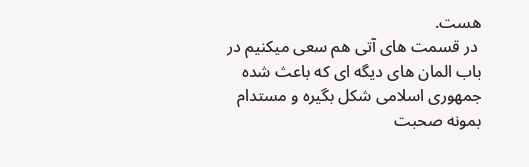هست.
 در قسمت های آتی هم سعی میکنیم در باب المان های دیگه ای که باعث شده جمهوری اسلامی شکل بگیره و مستدام بمونه صحبت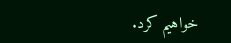خواهیم کرد.